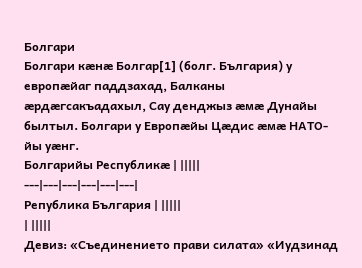Болгари
Болгари кæнæ Болгар[1] (болг. България) у европæйаг паддзахад, Балканы æрдæгсакъадахыл, Сау денджыз æмæ Дунайы былтыл. Болгари у Европæйы Цæдис æмæ НАТО-йы уæнг.
Болгарийы Республикæ | |||||
---|---|---|---|---|---|
Република България | |||||
| |||||
Девиз: «Съединението прави силата» «Иудзинад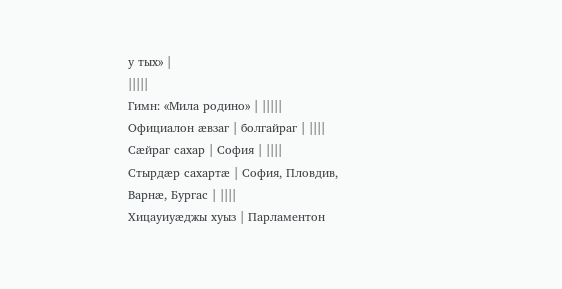у тых» |
|||||
Гимн: «Мила родино» | |||||
Официалон æвзаг | болгайраг | ||||
Сæйраг сахар | София | ||||
Стырдæр сахартæ | София, Пловдив, Варнæ, Бургас | ||||
Хицауиуæджы хуыз | Парламентон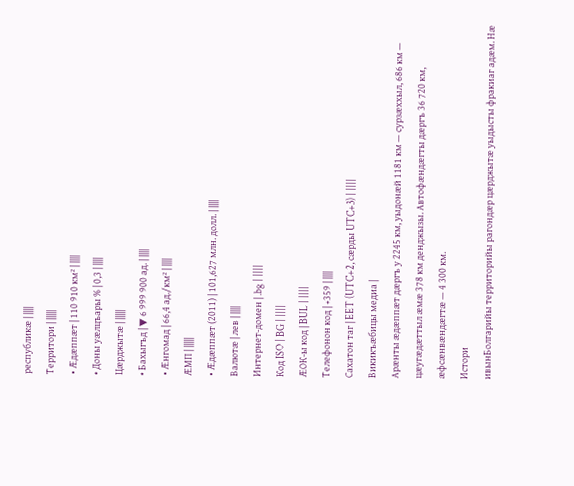республикæ | ||||
Территори | |||||
• Æдæппæт | 110 910 км² | ||||
• Доны уæлцъары % | 0,3 | ||||
Цæрджытæ | |||||
• Бахыгъд | ▼ 6 999 900 ад. | ||||
• Æнгомад | 66,4 ад./км² | ||||
ÆМП | |||||
• Æдæппæт (2011) | 101,627 млн. долл. | ||||
Валютæ | лев | ||||
Интернет-домен | .bg | ||||
Код ISO | BG | ||||
ÆОК-ы код | BUL | ||||
Телефонон код | +359 | ||||
Сахатон таг | EET (UTC+2, сæрды UTC+3) | ||||
Викикъæбицы медиа |
Арæнты æдæппæт дæргъ у 2245 км, уыдонæй 1181 км — сурзæххыл, 686 км — цæугæдæттыл æмæ 378 км денджызы. Автофæндæгты дæргъ 36 720 км, æфсæнвæндæгтæ — 4 300 км.
Истори
ивынБолгарийы территорийы рагондæр цæрджытæ уыдысты фракиаг адæм. Нæ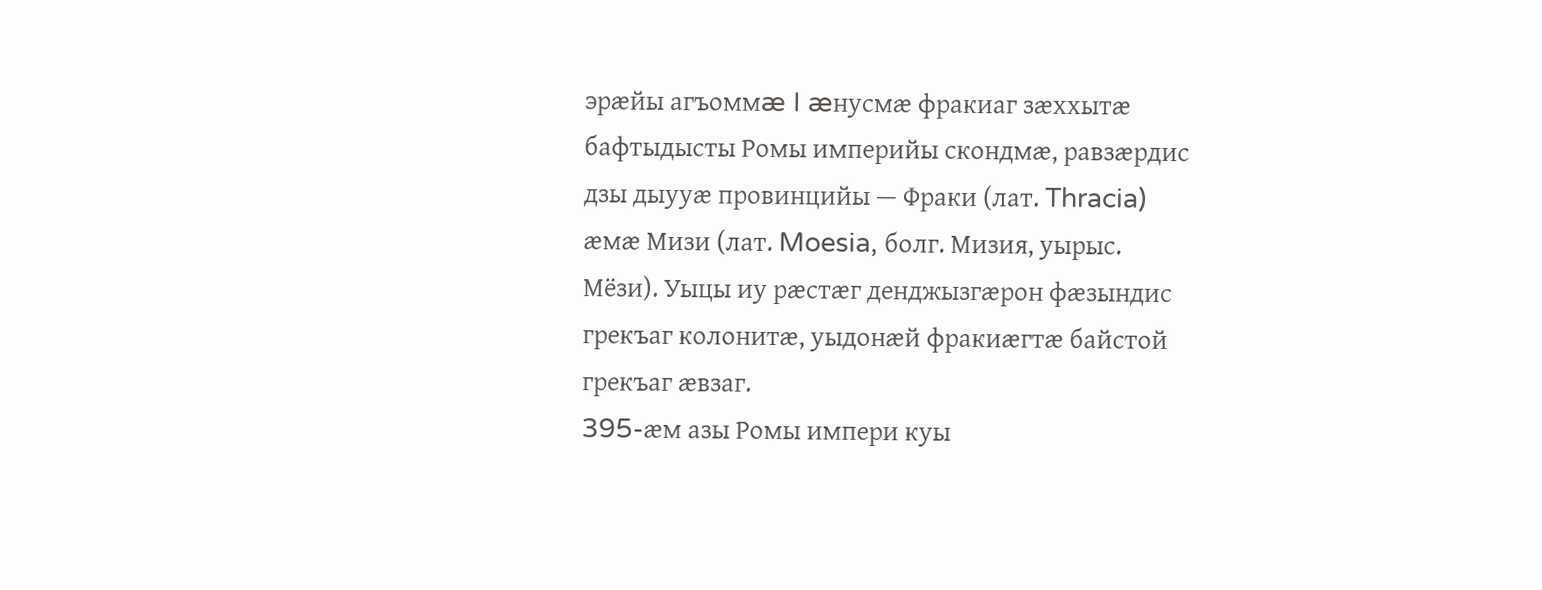эрæйы агъоммæ I æнусмæ фракиаг зæххытæ бафтыдысты Ромы империйы скондмæ, равзæрдис дзы дыууæ провинцийы — Фраки (лат. Thracia) æмæ Мизи (лат. Moesia, болг. Мизия, уырыс. Мёзи). Уыцы иу рæстæг денджызгæрон фæзындиc грекъаг колонитæ, уыдонæй фракиæгтæ байстой грекъаг æвзаг.
395-æм азы Ромы импери куы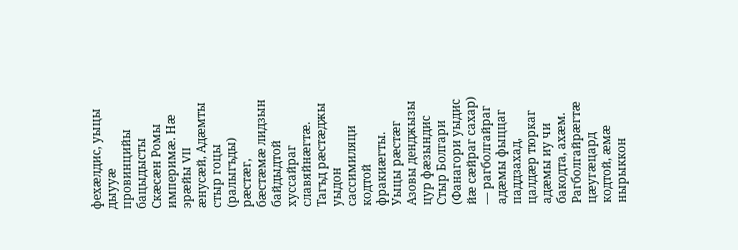фехæлдис, уыцы дыууæ провинцийы бацыдысты Скæсæн Ромы империмæ. Нæ эрæйы VII æнусæй, Адæмты стыр гоцы (ралыгъды) рæстæг, бæстæмæ лидзын байдыдтой хуссайраг славяйнæгтæ. Тагъд рæстæджы уыдон сассимиляци кодтой фракиæгты.
Уыцы рæстæг Азовы денджызы цур фæзындис Стыр Болгари (Фанагори уыдис йæ сæйраг сахар) — рагболгайраг адæмы фыццаг паддзахад, цалдæр тюркаг адæмы иу чи бакодта, ахæм. Рагболгайрæгтæ цæугæцард кодтой, æмæ нырыккон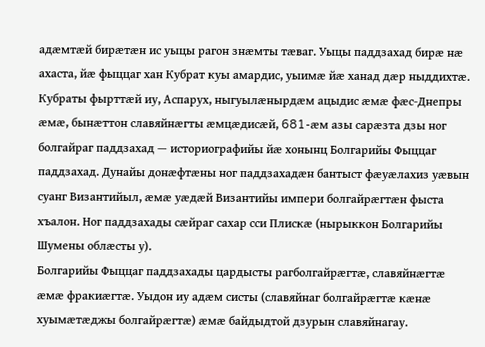адæмтæй бирæтæн ис уыцы рагон знæмты тæваг. Уыцы паддзахад бирæ нæ ахаста, йæ фыццаг хан Кубрат куы амардис, уыимæ йæ ханад дæр ныддихтæ. Кубраты фырттæй иу, Аспарух, ныгуылæнырдæм ацыдис æмæ фæс-Днепры æмæ, бынæттон славяйнæгты æмцæдисæй, 681-æм азы сарæзта дзы ног болгайраг паддзахад — историографийы йæ хонынц Болгарийы Фыццаг паддзахад. Дунайы донæфтæны ног паддзахадæн бантыст фæуæлахиз уæвын суанг Византийыл, æмæ уæдæй Византийы импери болгайрæгтæн фыста хъалон. Ног паддзахады сæйраг сахар сси Плискæ (нырыккон Болгарийы Шумены облæсты у).
Болгарийы Фыццаг паддзахады цардысты рагболгайрæгтæ, славяйнæгтæ æмæ фракиæгтæ. Уыдон иу адæм систы (славяйнаг болгайрæгтæ кæнæ хуымæтæджы болгайрæгтæ) æмæ байдыдтой дзурын славяйнагау.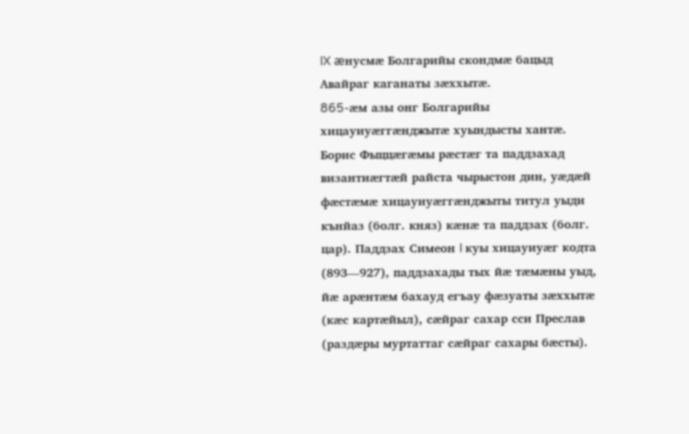IX æнусмæ Болгарийы скондмæ бацыд Авайраг каганаты зæххытæ.
865-æм азы онг Болгарийы хицауиуæггæнджытæ хуындысты хантæ. Борис Фыццæгæмы рæстæг та паддзахад византиæгтæй райста чырыстон дин, уæдæй фæстæмæ хицауиуæггæнджыты титул уыди кънйаз (болг. княз) кæнæ та паддзах (болг. цар). Паддзах Симеон I куы хицауиуæг кодта (893—927), паддзахады тых йæ тæмæны уыд, йæ арæнтæм бахауд егъау фæзуаты зæххытæ (кæс картæйыл), сæйраг сахар сси Преслав (раздæры муртаттаг сæйраг сахары бæсты).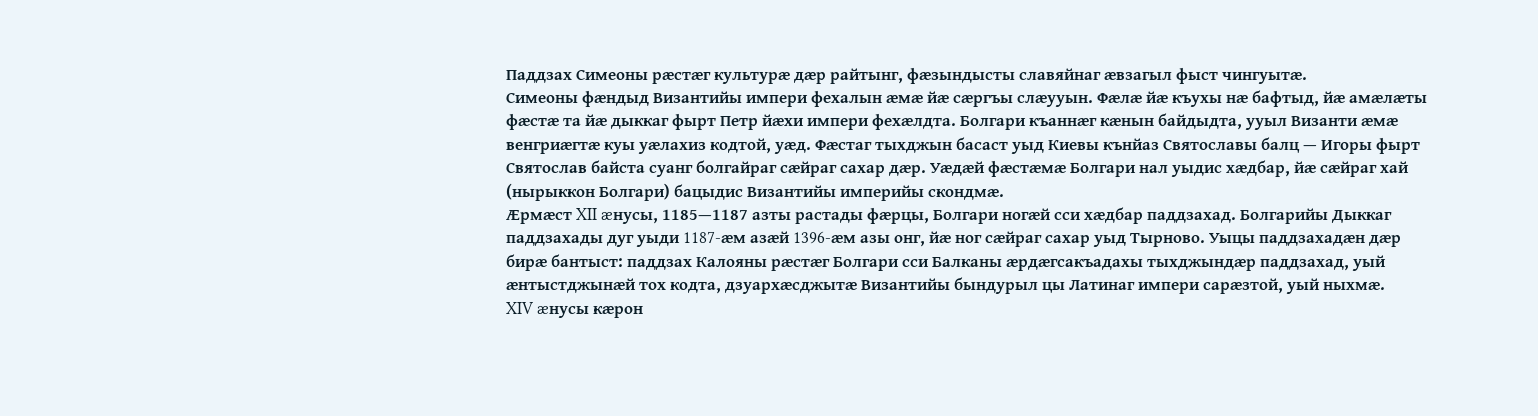Паддзах Симеоны рæстæг культурæ дæр райтынг, фæзындысты славяйнаг æвзагыл фыст чингуытæ.
Симеоны фæндыд Византийы импери фехалын æмæ йæ сæргъы слæууын. Фæлæ йæ къухы нæ бафтыд, йæ амæлæты фæстæ та йæ дыккаг фырт Петр йæхи импери фехæлдта. Болгари къаннæг кæнын байдыдта, ууыл Византи æмæ венгриæгтæ куы уæлахиз кодтой, уæд. Фæстаг тыхджын басаст уыд Киевы кънйаз Святославы балц — Игоры фырт Святослав байста суанг болгайраг сæйраг сахар дæр. Уæдæй фæстæмæ Болгари нал уыдис хæдбар, йæ сæйраг хай (нырыккон Болгари) бацыдис Византийы империйы скондмæ.
Æрмæст XII æнусы, 1185—1187 азты растады фæрцы, Болгари ногæй сси хæдбар паддзахад. Болгарийы Дыккаг паддзахады дуг уыди 1187-æм азæй 1396-æм азы онг, йæ ног сæйраг сахар уыд Тырново. Уыцы паддзахадæн дæр бирæ бантыст: паддзах Калояны рæстæг Болгари сси Балканы æрдæгсакъадахы тыхджындæр паддзахад, уый æнтыстджынæй тох кодта, дзуархæсджытæ Византийы бындурыл цы Латинаг импери сарæзтой, уый ныхмæ.
XIV æнусы кæрон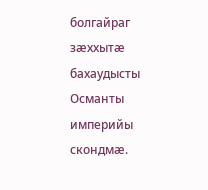болгайраг зæххытæ бахаудысты Османты империйы скондмæ.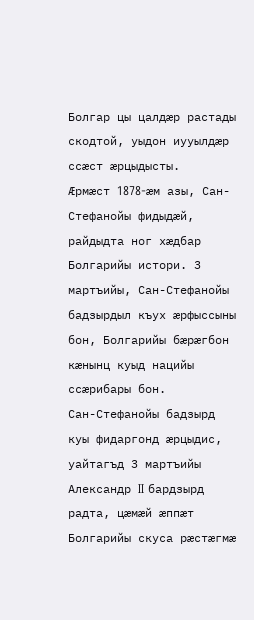Болгар цы цалдæр растады скодтой, уыдон иууылдæр ссæст æрцыдысты.
Æрмæст 1878-æм азы, Сан-Стефанойы фидыдæй, райдыдта ног хæдбар Болгарийы истори. 3 мартъийы, Сан-Стефанойы бадзырдыл къух æрфыссыны бон, Болгарийы бæрæгбон кæнынц куыд нацийы ссæрибары бон.
Сан-Стефанойы бадзырд куы фидаргонд æрцыдис, уайтагъд 3 мартъийы Александр II бардзырд радта, цæмæй æппæт Болгарийы скуса рæстæгмæ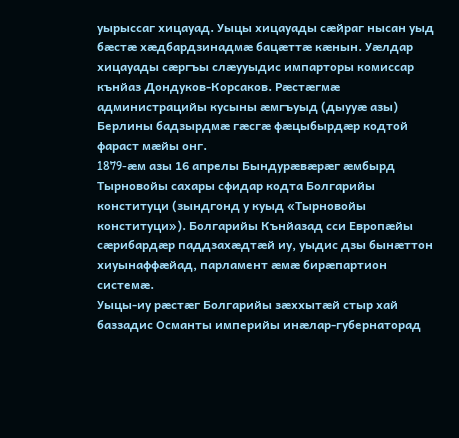уырыссаг хицауад. Уыцы хицауады сæйраг нысан уыд бæстæ хæдбардзинадмæ бацæттæ кæнын. Уæлдар хицауады сæргъы слæууыдис импарторы комиссар кънйаз Дондуков-Корсаков. Рæстæгмæ администрацийы кусыны æмгъуыд (дыууæ азы) Берлины бадзырдмæ гæсгæ фæцыбырдæр кодтой фараст мæйы онг.
1879-æм азы 16 апрелы Бындурæвæрæг æмбырд Тырновойы сахары сфидар кодта Болгарийы конституци (зындгонд у куыд «Тырновойы конституци»). Болгарийы Кънйазад сси Европæйы сæрибардæр паддзахæдтæй иу, уыдис дзы бынæттон хиуынаффæйад, парламент æмæ бирæпартион системæ.
Уыцы-иу рæстæг Болгарийы зæххытæй стыр хай баззадис Османты империйы инæлар-губернаторад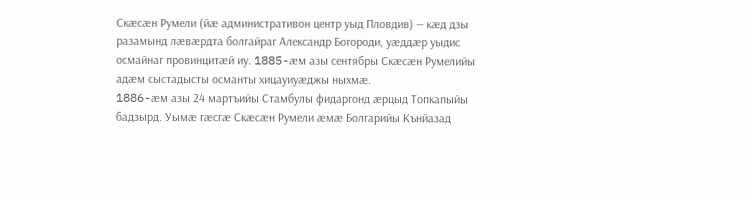Скæсæн Румели (йæ административон центр уыд Пловдив) — кæд дзы разамынд лæвæрдта болгайраг Александр Богороди, уæддæр уыдис осмайнаг провинцитæй иу. 1885-æм азы сентябры Скæсæн Румелийы адæм сыстадысты османты хицауиуæджы ныхмæ.
1886-æм азы 24 мартъийы Стамбулы фидаргонд æрцыд Топкапыйы бадзырд. Уымæ гæсгæ Скæсæн Румели æмæ Болгарийы Кънйазад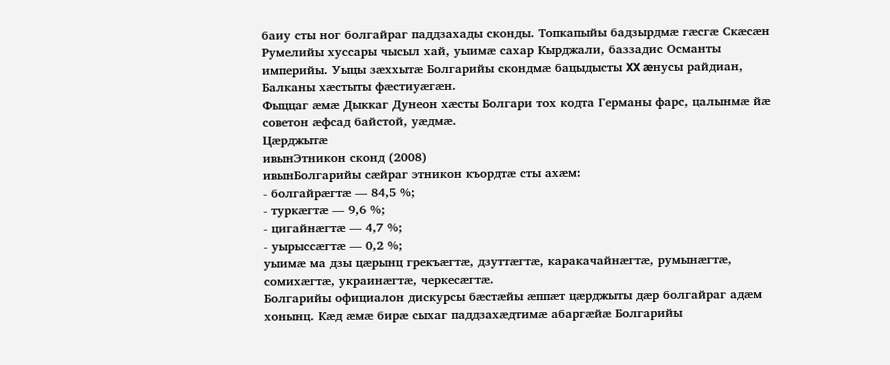баиу сты ног болгайраг паддзахады сконды. Топкапыйы бадзырдмæ гæсгæ Скæсæн Румелийы хуссары чысыл хай, уыимæ сахар Кырджали, баззадис Османты империйы. Уыцы зæххытæ Болгарийы скондмæ бацыдысты XX æнусы райдиан, Балканы хæстыты фæстиуæгæн.
Фыццаг æмæ Дыккаг Дунеон хæсты Болгари тох кодта Германы фарс, цалынмæ йæ советон æфсад байстой, уæдмæ.
Цæрджытæ
ивынЭтникон сконд (2008)
ивынБолгарийы сæйраг этникон къордтæ сты ахæм:
- болгайрæгтæ — 84,5 %;
- туркæгтæ — 9,6 %;
- цигайнæгтæ — 4,7 %;
- уырыссæгтæ — 0,2 %;
уыимæ ма дзы цæрынц грекъæгтæ, дзуттæгтæ, каракачайнæгтæ, румынæгтæ, сомихæгтæ, украинæгтæ, черкесæгтæ.
Болгарийы официалон дискурсы бæстæйы æппæт цæрджыты дæр болгайраг адæм хонынц. Кæд æмæ бирæ сыхаг паддзахæдтимæ абаргæйæ Болгарийы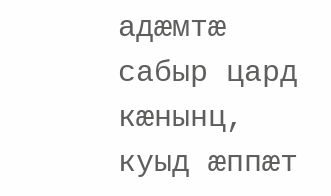адæмтæ сабыр цард кæнынц, куыд æппæт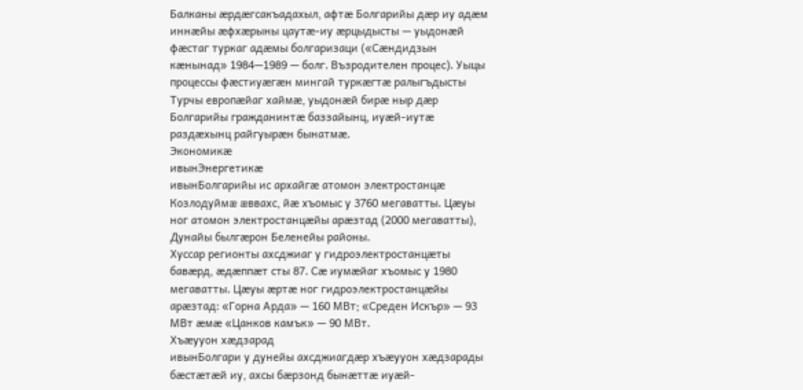Балканы æрдæгсакъадахыл, афтæ Болгарийы дæр иу адæм иннæйы æфхæрыны цаутæ-иу æрцыдысты — уыдонæй фæстаг туркаг адæмы болгаризаци («Сæндидзын кæнынад» 1984—1989 — болг. Възродителен процес). Уыцы процессы фæстиуæгæн мингай туркæгтæ ралыгъдысты Турчы европæйаг хаймæ, уыдонæй бирæ ныр дæр Болгарийы гражданинтæ баззайынц, иуæй-иутæ раздæхынц райгуырæн бынатмæ.
Экономикæ
ивынЭнергетикæ
ивынБолгарийы ис архайгæ атомон электростанцæ Козлодуймæ æввахс, йæ хъомыс у 3760 мегаватты. Цæуы ног атомон электростанцæйы арæзтад (2000 мегаватты), Дунайы былгæрон Беленейы районы.
Хуссар регионты ахсджиаг у гидроэлектростанцæты бавæрд, æдæппæт сты 87. Сæ иумæйаг хъомыс у 1980 мегаватты. Цæуы æртæ ног гидроэлектростанцæйы арæзтад: «Горна Арда» — 160 МВт; «Среден Искър» — 93 МВт æмæ «Цанков камък» — 90 МВт.
Хъæууон хæдзарад
ивынБолгари у дунейы ахсджиагдæр хъæууон хæдзарады бæстæтæй иу, ахсы бæрзонд бынæттæ иуæй-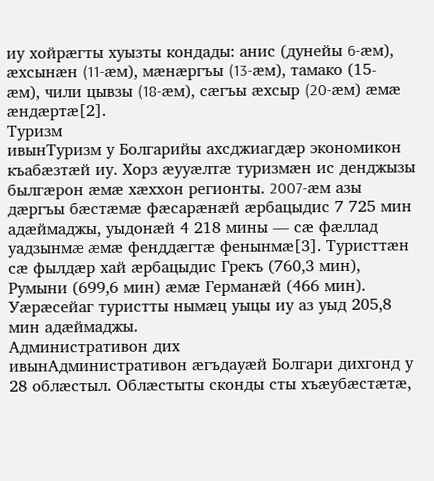иу хойрæгты хуызты кондады: анис (дунейы 6-æм), æхсынæн (11-æм), мæнæргъы (13-æм), тамако (15-æм), чили цывзы (18-æм), сæгъы æхсыр (20-æм) æмæ æндæртæ[2].
Туризм
ивынТуризм у Болгарийы ахсджиагдæр экономикон къабæзтæй иу. Хорз æууæлтæ туризмæн ис денджызы былгæрон æмæ хæххон регионты. 2007-æм азы дæргъы бæстæмæ фæсарæнæй æрбацыдис 7 725 мин адæймаджы, уыдонæй 4 218 мины — сæ фæллад уадзынмæ æмæ фенддæгтæ фенынмæ[3]. Туристтæн сæ фылдæр хай æрбацыдис Грекъ (760,3 мин), Румыни (699,6 мин) æмæ Германæй (466 мин). Уæрæсейаг туристты нымæц уыцы иу аз уыд 205,8 мин адæймаджы.
Административон дих
ивынАдминистративон æгъдауæй Болгари дихгонд у 28 облæстыл. Облæстыты сконды сты хъæубæстæтæ,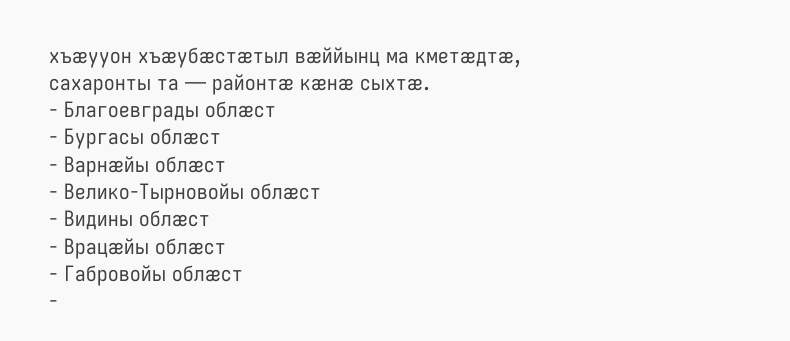хъæууон хъæубæстæтыл вæййынц ма кметæдтæ, сахаронты та — районтæ кæнæ сыхтæ.
- Благоевграды облæст
- Бургасы облæст
- Варнæйы облæст
- Велико-Тырновойы облæст
- Видины облæст
- Врацæйы облæст
- Габровойы облæст
-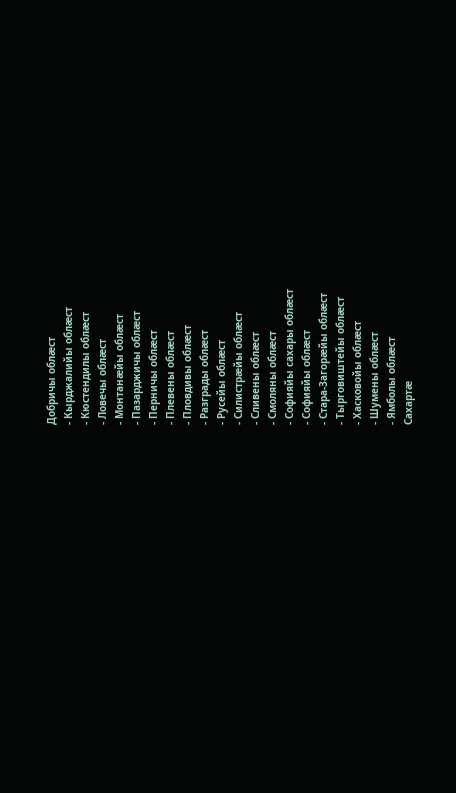Добричы облæст
- Кырджалийы облæст
- Кюстендилы облæст
- Ловечы облæст
- Монтанæйы облæст
- Пазарджичы облæст
- Перничы облæст
- Плевены облæст
- Пловдивы облæст
- Разграды облæст
- Русейы облæст
- Силистрæйы облæст
- Сливены облæст
- Смоляны облæст
- Софияйы сахары облæст
- Софияйы облæст
- Стара-Загорæйы облæст
- Тырговиштейы облæст
- Хасковойы облæст
- Шумены облæст
- Ямболы облæст
Сахартæ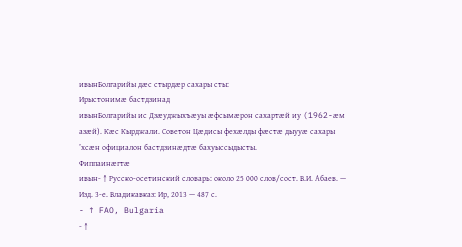ивынБолгарийы дæс стырдæр сахары сты:
Ирыстонимæ бастдзинад
ивынБолгарийы ис Дзæуджыхъæуы æфсымæрон сахартæй иу (1962-æм азæй). Кæс Кырджали. Советон Цæдисы фехæлды фæстæ дыууæ сахары ’хсæн официалон бастдзинæдтæ бахуыссыдысты.
Фиппаинæгтæ
ивын- ↑ Русско-осетинский словарь: около 25 000 слов/сост. В.И. Абаев. — Изд. 3-е. Владикавказ: Ир, 2013 — 487 с.
- ↑ FAO, Bulgaria
- ↑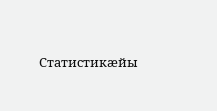Статистикæйы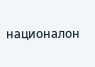националон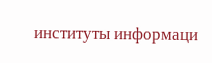институты информаци